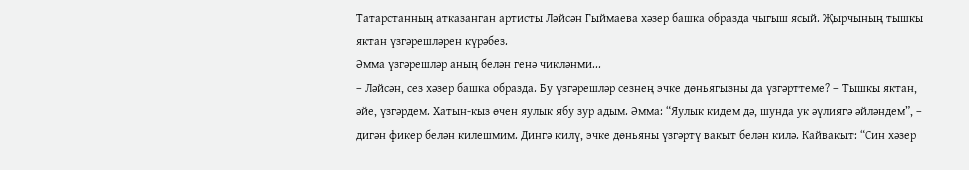Татарстанның атказанган артисты Ләйсән Гыймаева хәзер башка образда чыгыш ясый. Җырчының тышкы яктан үзгәрешләрен күрәбез.
Әмма үзгәрешләр аның белән генә чикләнми...
– Ләйсән, сез хәзер башка образда. Бу үзгәрешләр сезнең эчке дөньягызны да үзгәрттеме? – Тышкы яктан, әйе, үзгәрдем. Хатын-кыз өчен яулык ябу зур адым. Әмма: “Яулык кидем дә, шунда ук әүлиягә әйләндем”, – дигән фикер белән килешмим. Дингә килү, эчке дөньяны үзгәртү вакыт белән килә. Кайвакыт: “Син хәзер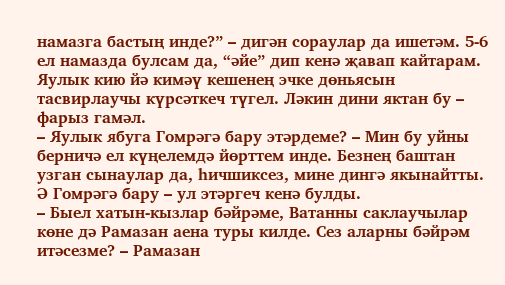намазга бастың инде?” – дигән сораулар да ишетәм. 5-6 ел намазда булсам да, “әйе” дип кенә җавап кайтарам. Яулык кию йә кимәү кешенең эчке дөньясын тасвирлаучы күрсәткеч түгел. Ләкин дини яктан бу – фарыз гамәл.
– Яулык ябуга Гомрәгә бару этәрдеме? – Мин бу уйны берничә ел күңелемдә йөрттем инде. Безнең баштан узган сынаулар да, һичшиксез, мине дингә якынайтты. Ә Гомрәгә бару – ул этәргеч кенә булды.
– Быел хатын-кызлар бәйрәме, Ватанны саклаучылар көне дә Рамазан аена туры килде. Сез аларны бәйрәм итәсезме? – Рамазан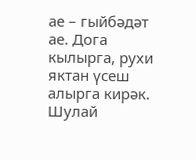ае – гыйбәдәт ае. Дога кылырга, рухи яктан үсеш алырга кирәк. Шулай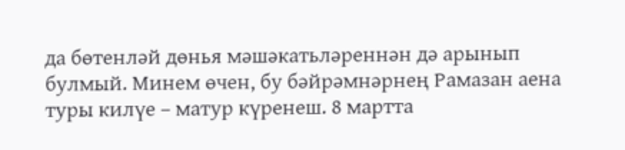да бөтенләй дөнья мәшәкатьләреннән дә арынып булмый. Минем өчен, бу бәйрәмнәрнең Рамазан аена туры килүе – матур күренеш. 8 мартта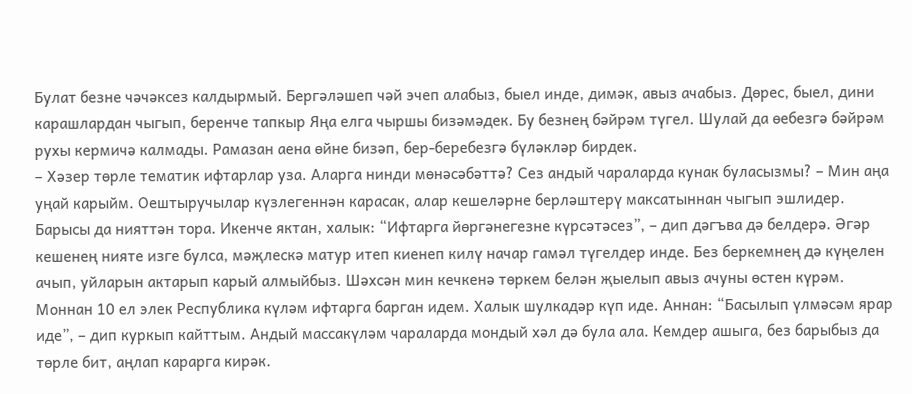Булат безне чәчәксез калдырмый. Бергәләшеп чәй эчеп алабыз, быел инде, димәк, авыз ачабыз. Дөрес, быел, дини карашлардан чыгып, беренче тапкыр Яңа елга чыршы бизәмәдек. Бу безнең бәйрәм түгел. Шулай да өебезгә бәйрәм рухы кермичә калмады. Рамазан аена өйне бизәп, бер-беребезгә бүләкләр бирдек.
– Хәзер төрле тематик ифтарлар уза. Аларга нинди мөнәсәбәттә? Сез андый чараларда кунак буласызмы? – Мин аңа уңай карыйм. Оештыручылар күзлегеннән карасак, алар кешеләрне берләштерү максатыннан чыгып эшлидер. Барысы да нияттән тора. Икенче яктан, халык: “Ифтарга йөргәнегезне күрсәтәсез”, – дип дәгъва дә белдерә. Әгәр кешенең нияте изге булса, мәҗлескә матур итеп киенеп килү начар гамәл түгелдер инде. Без беркемнең дә күңелен ачып, уйларын актарып карый алмыйбыз. Шәхсән мин кечкенә төркем белән җыелып авыз ачуны өстен күрәм. Моннан 10 ел элек Республика күләм ифтарга барган идем. Халык шулкадәр күп иде. Аннан: “Басылып үлмәсәм ярар иде”, – дип куркып кайттым. Андый массакүләм чараларда мондый хәл дә була ала. Кемдер ашыга, без барыбыз да төрле бит, аңлап карарга кирәк.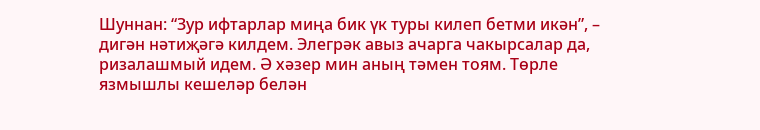Шуннан: “Зур ифтарлар миңа бик үк туры килеп бетми икән”, – дигән нәтиҗәгә килдем. Элегрәк авыз ачарга чакырсалар да, ризалашмый идем. Ә хәзер мин аның тәмен тоям. Төрле язмышлы кешеләр белән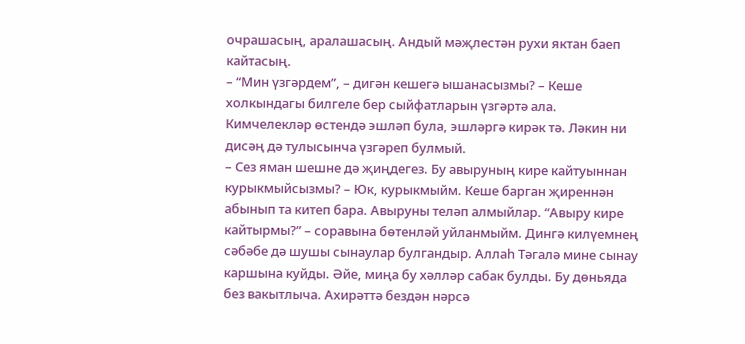очрашасың, аралашасың. Андый мәҗлестән рухи яктан баеп кайтасың.
– “Мин үзгәрдем”, – дигән кешегә ышанасызмы? – Кеше холкындагы билгеле бер сыйфатларын үзгәртә ала. Кимчелекләр өстендә эшләп була, эшләргә кирәк тә. Ләкин ни дисәң дә тулысынча үзгәреп булмый.
– Сез яман шешне дә җиңдегез. Бу авыруның кире кайтуыннан курыкмыйсызмы? – Юк, курыкмыйм. Кеше барган җиреннән абынып та китеп бара. Авыруны теләп алмыйлар. “Авыру кире кайтырмы?” – соравына бөтенләй уйланмыйм. Дингә килүемнең сәбәбе дә шушы сынаулар булгандыр. Аллаһ Тәгалә мине сынау каршына куйды. Әйе, миңа бу хәлләр сабак булды. Бу дөньяда без вакытлыча. Ахирәттә бездән нәрсә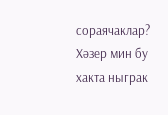сораячаклар? Хәзер мин бу хакта ныграк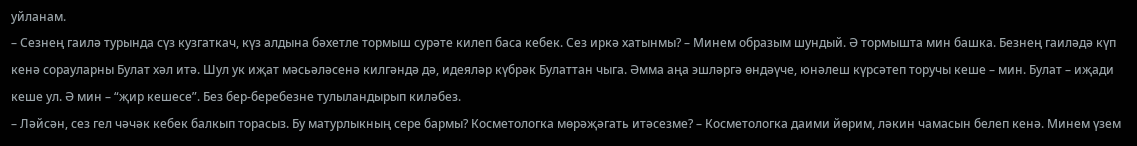уйланам.
– Сезнең гаилә турында сүз кузгаткач, күз алдына бәхетле тормыш сурәте килеп баса кебек. Сез иркә хатынмы? – Минем образым шундый. Ә тормышта мин башка. Безнең гаиләдә күп кенә сорауларны Булат хәл итә. Шул ук иҗат мәсьәләсенә килгәндә дә, идеяләр күбрәк Булаттан чыга. Әмма аңа эшләргә өндәүче, юнәлеш күрсәтеп торучы кеше – мин. Булат – иҗади кеше ул. Ә мин – “җир кешесе”. Без бер-беребезне тулыландырып киләбез.
– Ләйсән, сез гел чәчәк кебек балкып торасыз. Бу матурлыкның сере бармы? Косметологка мөрәҗәгать итәсезме? – Косметологка даими йөрим, ләкин чамасын белеп кенә. Минем үзем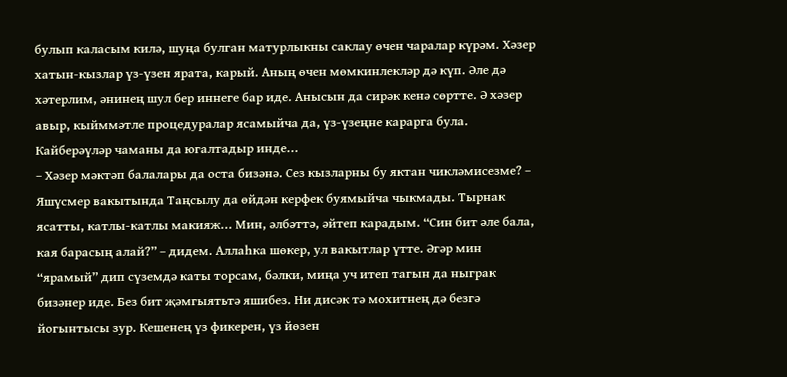булып каласым килә, шуңа булган матурлыкны саклау өчен чаралар күрәм. Хәзер хатын-кызлар үз-үзен ярата, карый. Аның өчен мөмкинлекләр дә күп. Әле дә хәтерлим, әнинең шул бер иннеге бар иде. Анысын да сирәк кенә сөртте. Ә хәзер авыр, кыйммәтле процедуралар ясамыйча да, үз-үзеңне карарга була. Кайберәүләр чаманы да югалтадыр инде...
– Хәзер мәктәп балалары да оста бизәнә. Сез кызларны бу яктан чикләмисезме? – Яшүсмер вакытында Таңсылу да өйдән керфек буямыйча чыкмады. Тырнак ясатты, катлы-катлы макияж... Мин, әлбәттә, әйтеп карадым. “Син бит әле бала, кая барасың алай?” – дидем. Аллаһка шөкер, ул вакытлар үтте. Әгәр мин “ярамый” дип сүземдә каты торсам, бәлки, миңа уч итеп тагын да ныграк бизәнер иде. Без бит җәмгыятьтә яшибез. Ни дисәк тә мохитнең дә безгә йогынтысы зур. Кешенең үз фикерен, үз йөзен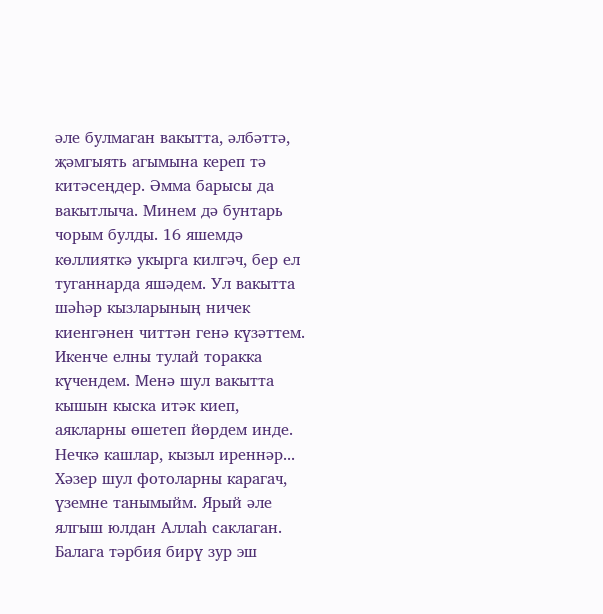әле булмаган вакытта, әлбәттә, җәмгыять агымына кереп тә китәсеңдер. Әмма барысы да вакытлыча. Минем дә бунтарь чорым булды. 16 яшемдә көллияткә укырга килгәч, бер ел туганнарда яшәдем. Ул вакытта шәһәр кызларының ничек киенгәнен читтән генә күзәттем. Икенче елны тулай торакка күчендем. Менә шул вакытта кышын кыска итәк киеп, аякларны өшетеп йөрдем инде. Нечкә кашлар, кызыл иреннәр... Хәзер шул фотоларны карагач, үземне танымыйм. Ярый әле ялгыш юлдан Аллаһ саклаган. Балага тәрбия бирү зур эш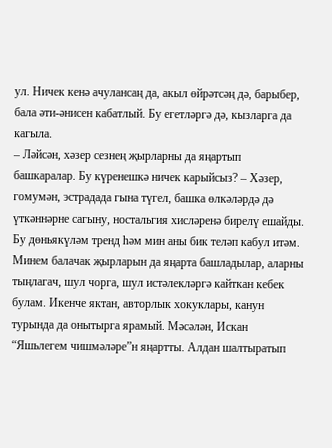ул. Ничек кенә ачулансаң да, акыл өйрәтсәң дә, барыбер, бала әти-әнисен кабатлый. Бу егетләргә дә, кызларга да кагыла.
– Ләйсән, хәзер сезнең җырларны да яңартып башкаралар. Бу күренешкә ничек карыйсыз? – Хәзер, гомумән, эстрадада гына түгел, башка өлкәләрдә дә үткәннәрне сагыну, ностальгия хисләренә бирелү ешайды. Бу дөньякүләм тренд һәм мин аны бик теләп кабул итәм. Минем балачак җырларын да яңарта башладылар, аларны тыңлагач, шул чорга, шул истәлекләргә кайткан кебек булам. Икенче яктан, авторлык хокуклары, канун турында да онытырга ярамый. Мәсәлән, Искан “Яшьлегем чишмәләре”н яңартты. Алдан шалтыратып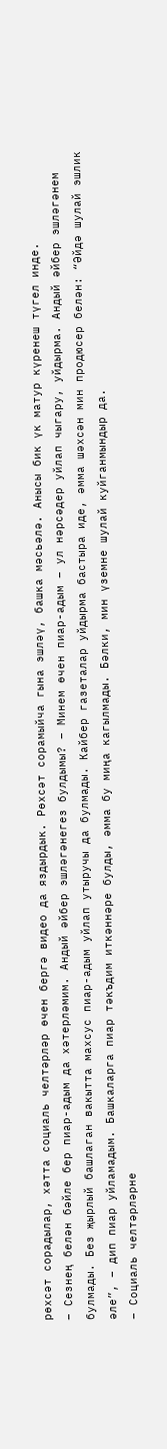рөхсәт сорадылар, хәтта социаль челтәрләр өчен бергә видео да яздырдык. Рөхсәт сорамыйча гына эшләү, башка мәсьәлә. Анысы бик үк матур күренеш түгел инде.
– Сезнең белән бәйле бер пиар-адым да хәтерләмим. Андый әйбер эшләгәнегез булдымы? – Минем өчен пиар-адым – ул нәрсәдер уйлап чыгару, уйдырма. Андый әйбер эшләгәнем булмады. Без җырлый башлаган вакытта махсус пиар-адым уйлап утыручы да булмады. Кайбер газеталар уйдырма бастыра иде, әмма шәхсән мин продюсер белән: “Әйдә шулай эшлик әле”, – дип пиар уйламадым. Башкаларга пиар тәкъдим иткәннәре булды, әмма бу миңа кагылмады. Бәлки, мин үземне шулай куйганмындыр да.
– Социаль челтәрләрне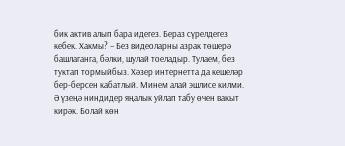бик актив алып бара идегез. Бераз сүрелдегез кебек. Хакмы? – Без видеоларны азрак төшерә башлаганга, бәлки, шулай тоеладыр. Тулаем, без туктап тормыйбыз. Хәзер интернетта да кешеләр бер-берсен кабатлый. Минем алай эшлисе килми. Ә үзеңә ниндидер яңалык уйлап табу өчен вакыт кирәк. Болай көн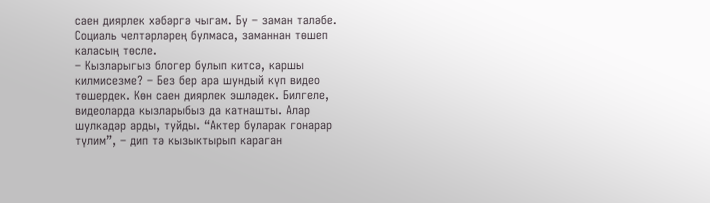саен диярлек хәбәргә чыгам. Бу – заман таләбе. Социаль челтәрләрең булмаса, заманнан төшеп каласың төсле.
– Кызларыгыз блогер булып китсә, каршы килмисезме? – Без бер ара шундый күп видео төшердек. Көн саен диярлек эшләдек. Билгеле, видеоларда кызларыбыз да катнашты. Алар шулкадәр арды, туйды. “Актер буларак гонарар түлим”, – дип тә кызыктырып караган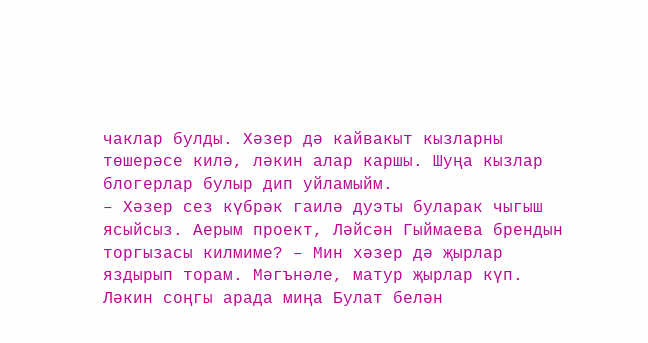чаклар булды. Хәзер дә кайвакыт кызларны төшерәсе килә, ләкин алар каршы. Шуңа кызлар блогерлар булыр дип уйламыйм.
– Хәзер сез күбрәк гаилә дуэты буларак чыгыш ясыйсыз. Аерым проект, Ләйсән Гыймаева брендын торгызасы килмиме? – Мин хәзер дә җырлар яздырып торам. Мәгънәле, матур җырлар күп. Ләкин соңгы арада миңа Булат белән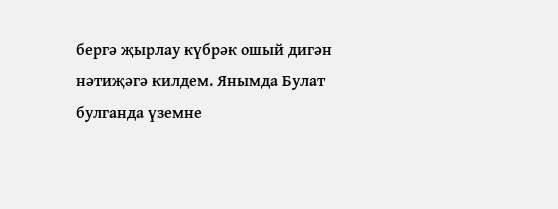бергә җырлау күбрәк ошый дигән нәтиҗәгә килдем. Янымда Булат булганда үземне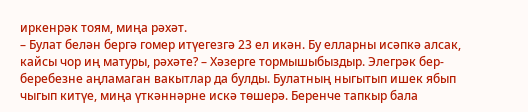иркенрәк тоям, миңа рәхәт.
– Булат белән бергә гомер итүегезгә 23 ел икән. Бу елларны исәпкә алсак, кайсы чор иң матуры, рәхәте? – Хәзерге тормышыбыздыр. Элегрәк бер-беребезне аңламаган вакытлар да булды. Булатның ныгытып ишек ябып чыгып китүе, миңа үткәннәрне искә төшерә. Беренче тапкыр бала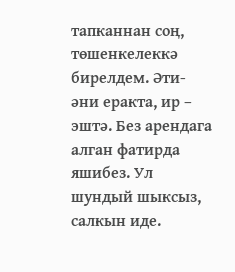тапканнан соң, төшенкелеккә бирелдем. Әти-әни еракта, ир – эштә. Без арендага алган фатирда яшибез. Ул шундый шыксыз, салкын иде.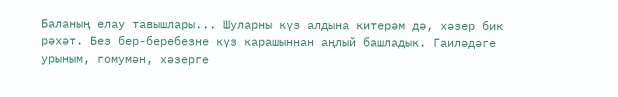Баланың елау тавышлары... Шуларны күз алдына китерәм дә, хәзер бик рәхәт. Без бер-беребезне күз карашыннан аңлый башладык. Гаиләдәге урыным, гомумән, хәзерге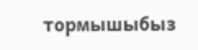тормышыбыз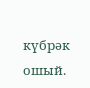күбрәк ошый.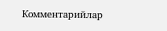Комментарийлар